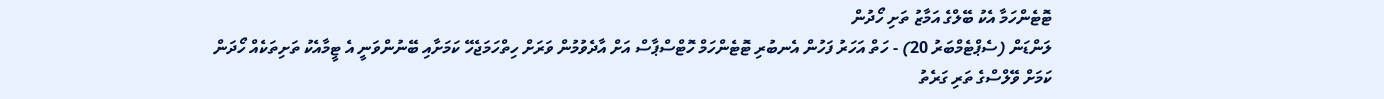ޓޮޓެންހަމާ އެކު ބޭލްގެ އަމާޒު ތަށި ހޯދުން
ލަންޑަން (ސެޕްޓެމްބަރު 20) - ހަތް އަހަރު ފަހުން އެނބުރި ޓޮޓެންހަމް ހޮޓްސްޕާސް އަށް އާދެވުމުން ވަރަށް ހިތްހަމަޖެހޭ ކަމަށާއި ބޭނުންވަނީ އެ ޓީމާއެކު ތަށިތަކެއް ހޯދަން ކަމަށް ވޭލްސްގެ ތަރި ގަރެތު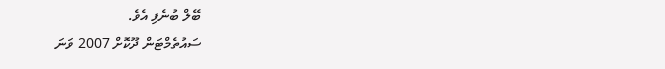ބޭލް ބުނެފި އެވެ.
ސައުތެމްޓަން ދޫކޮށް 2007 ވަނަ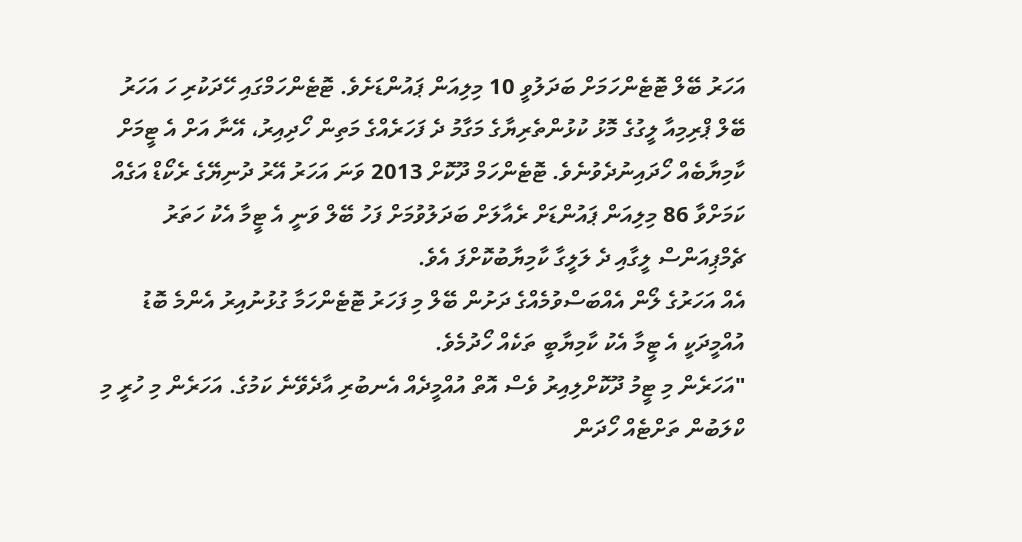އަހަރު ބޭލް ޓޮޓެންހަމަށް ބަދަލުވީ 10 މިލިއަން ޕައުންޑަށެވެ. ޓޮޓެންހަމްގައި ހޭދަކުރި ހަ އަހަރު ބޭލް ޕްރިމިއާ ލީގުގެ މޮޅު ކުޅުންތެރިޔާގެ މަގާމު ދެ ފަހަރެއްގެ މަތިން ހޯދިއިރު، އޭނާ އަށް އެ ޓީމަށް ކާމިޔާބެއް ހޯދައިނުދެވުނެވެ. ޓޮޓެންހަމް ދޫކޮށް 2013 ވަނަ އަހަރު އޭރު ދުނިޔޭގެ ރެކޯޑް އަގެއް ކަމަށްވާ 86 މިލިއަން ޕައުންޑަށް ރެއާލަށް ބަދަލުވުމަށް ފަހު ބޭލް ވަނީ އެ ޓީމާ އެކު ހަތަރު ޗެމްޕިއަންސް ލީގާއި ދެ ލަލީގާ ކާމިޔާބުކޮށްފަ އެވެ.
އެއް އަހަރުގެ ލޯން އެއްބަސްވުމެއްގެ ދަށުން ބޭލް މި ފަހަރު ޓޮޓެންހަމާ ގުޅުނުއިރު އެންމެ ބޮޑު އުއްމީދަކީ އެ ޓީމާ އެކު ކާމިޔާބީ ތަކެއް ހޯދުމެވެ.
"އަހަރެން މި ޓީމު ދޫކޮށްލިއިރު ވެސް އޮތް އުއްމީދެއް އެނބުރި އާދެވޭނެ ކަމުގެ. އަހަރެން މި ހުރީ މި ކްލަބުން ތަށްޓެއް ހޯދަން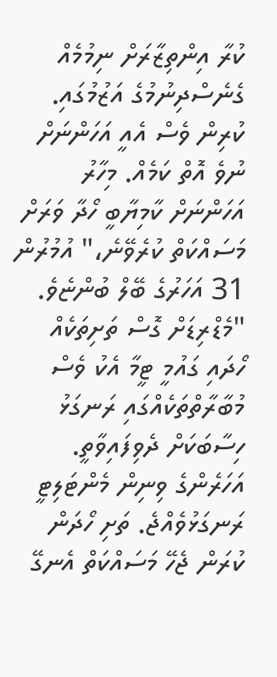ކުރާ އިންތިޒާރަށް ނިމުމެއް ގެނެސްދިނުމުގެ އަޒުމުގައި. ކުރިން ވެސް އެއީ އަހަންނަށް ނުވެ އޮތް ކަމެއް. މިހާރު އަހަންނަށް ކާމިޔާބީ ހޯދާ ވަރަށް މަސައްކަތް ކުރެވޭނެ،" އުމުރުން 31 އަހަރުގެ ބޭލް ބުންޏެވެ.
"މެޑްރިޑަށް ގޮސް ތަށިތަކެއް ހޯދައި ގައުމީ ޓީމާ އެކު ވެސް މުބާރާތްތަކެއްގައި ރަނގަޅު ހިސާބަކަށް ދެވިފައިވާތީ. އަހަރެންގެ ވިނިން މެންޓަލިޓީ ރަނގަޅުވެއްޖެ. ތަށި ހޯދަން ކުރަން ޖެހޭ މަސައްކަތް އެނގޭ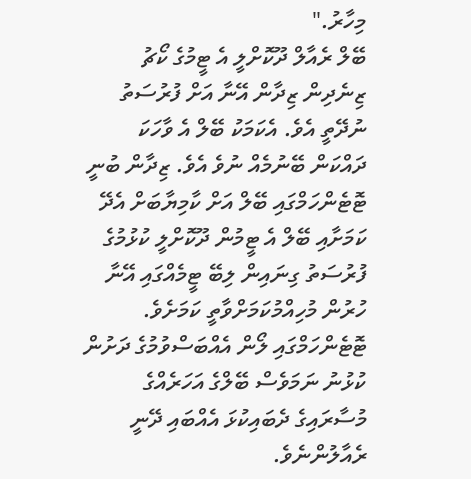މިހާރު."
ބޭލް ރެއާލް ދޫކޮށްލީ އެ ޓީމުގެ ކޯޗު ޒިނެދިން ޒިދާން އޭނާ އަށް ފުރުސަތު ނުދޭތީ އެވެ. އެކަމަކު ބޭލް އެ ވާހަކަ ދައްކަން ބޭނުމެއް ނުވެ އެވެ. ޒިދާން ބުނީ ޓޮޓެންހަމްގައި ބޭލް އަށް ކާމިޔާބަށް އެދޭ ކަމަށާއި ބޭލް އެ ޓީމުން ދޫކޮށްލީ ކުޅުމުގެ ފުރުސަތު ގިނައިން ލިބޭ ޓީމެއްގައި އޭނާ ހުރުން މުހިއްމުކަމަށްވާތީ ކަމަށެވެ.
ޓޮޓެންހަމްގައި ލޯން އެއްބަސްވުމުގެ ދަށުން ކުޅުނު ނަމަވެސް ބޭލްގެ އަހަރެއްގެ މުސާރައިގެ ދެބައިކުޅަ އެއްބައި ދޭނީ ރެއާލުންނެވެ.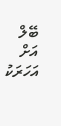ބޭލް އަށް އަހަރަކު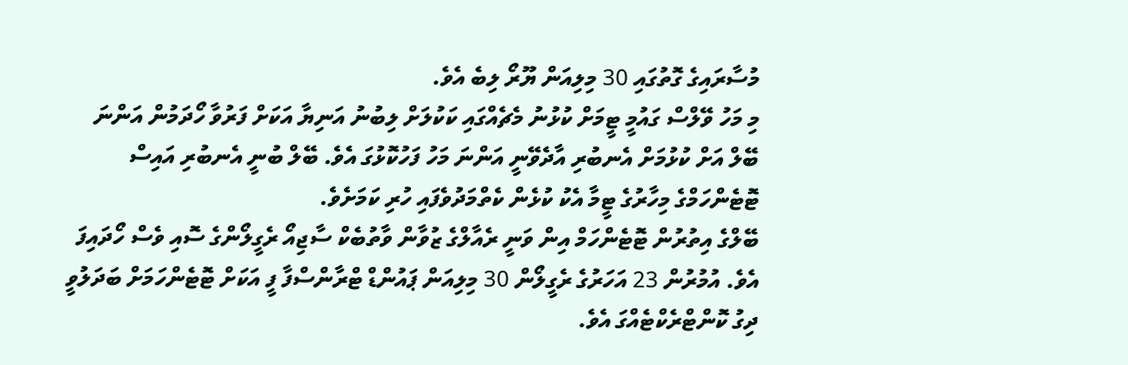މުސާރައިގެ ގޮތުގައި 30 މިލިއަން ޔޫރޯ ލިބެ އެވެ.
މި މަހު ވޭލްސް ގައުމީ ޓީމަށް ކުޅުނު މެޗެއްގައި ކަކުލަށް ލިބުނު އަނިޔާ އަކަށް ފަރުވާ ހޯދަމުން އަންނަ ބޭލް އަށް ކުޅުމަށް އެނބުރި އާދެވޭނީ އަންނަ މަހު ފަހުކޮޅުގަ އެވެ. ބޭލް ބުނީ އެނބުރި އައިސް ޓޮޓެންހަމްގެ މިހާރުގެ ޓީމާ އެކު ކުޅެން ކެތްމަދުވެފައި ހުރި ކަމަށެވެ.
ބޭލްގެ އިތުރުން ޓޮޓެންހަމް އިން ވަނީ ރެއާލްގެ ޒުވާން ވާތުބެކް ސާޖިއޯ ރެގީލޯންގެ ސޮއި ވެސް ހޯދައިފަ އެވެ. އުމުރުން 23 އަހަރުގެ ރެގީލޯން 30 މިލިއަން ޕައުންޑް ޓްރާންސްފާ ފީ އަކަށް ޓޮޓެންހަމަށް ބަދަލުވީ ދިގު ކޮންޓްރެކްޓެއްގަ އެވެ.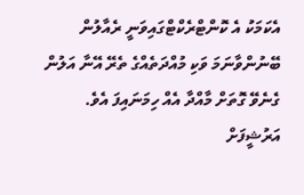އެކަމަކު އެ ކޮންޓްރެކްޓްގައިވަނީ ރެއާލުން ބޭނުންވާނަމަ ވަކި މުއްދަތެއްގެ ތެރޭ އޭނާ އަލުން ގެނެވޭ ގޮތަށް މާއްދާ އެއް ހިމަނައިފަ އެވެ.
އަރުޝީފަށް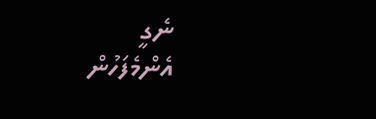ނެގީ
އެންމެފަހުން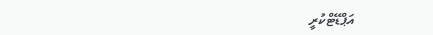އަޕްޑޭޓްކުރީ